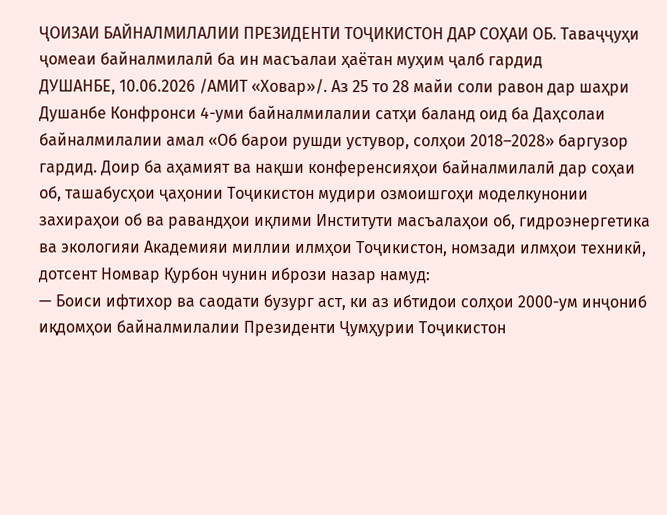ҶОИЗАИ БАЙНАЛМИЛАЛИИ ПРЕЗИДЕНТИ ТОҶИКИСТОН ДАР СОҲАИ ОБ. Таваҷҷуҳи ҷомеаи байналмилалӣ ба ин масъалаи ҳаётан муҳим ҷалб гардид
ДУШАНБЕ, 10.06.2026 /АМИТ «Ховар»/. Аз 25 то 28 майи соли равон дар шаҳри Душанбе Конфронси 4-уми байналмилалии сатҳи баланд оид ба Даҳсолаи байналмилалии амал «Об барои рушди устувор, солҳои 2018–2028» баргузор гардид. Доир ба аҳамият ва нақши конференсияҳои байналмилалӣ дар соҳаи об, ташабусҳои ҷаҳонии Тоҷикистон мудири озмоишгоҳи моделкунонии захираҳои об ва равандҳои иқлими Институти масъалаҳои об, гидроэнергетика ва экологияи Академияи миллии илмҳои Тоҷикистон, номзади илмҳои техникӣ, дотсент Номвар Қурбон чунин ибрози назар намуд:
— Боиси ифтихор ва саодати бузург аст, ки аз ибтидои солҳои 2000-ум инҷониб иқдомҳои байналмилалии Президенти Ҷумҳурии Тоҷикистон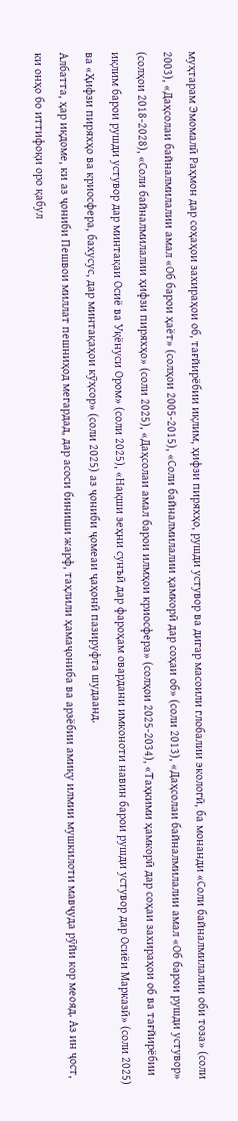муҳтарам Эмомалӣ Раҳмон дар соҳаҳои захираҳои об, тағйирёбии иқлим, ҳифзи пиряхҳо, рушди устувор ва дигар масоили глобалии экологӣ, ба монанди «Соли байналмилалии оби тоза» (соли 2003), «Даҳсолаи байналмилалии амал «Об барои ҳаёт» (солҳои 2005-2015), «Соли байналмилалии ҳамкорӣ дар соҳаи об» (соли 2013), «Даҳсолаи байналмилалии амал «Об барои рушди устувор» (солҳои 2018-2028), «Соли байналмилалии ҳифзи пиряхҳо» (соли 2025), «Даҳсолаи амал барои илмҳои криосфера» (солҳои 2025-2034), «Таҳкими ҳамкорӣ дар соҳаи захираҳои об ва тағйирёбии иқлим барои рушди устувор дар минтақаи Осиё ва Уқёнуси Ором» (соли 2025), «Нақши зеҳни сунъӣ дар фароҳам овардани имконоти навин барои рушди устувор дар Осиёи Марказӣ» (соли 2025) ва «Ҳифзи пиряхҳо ва криосфера, бахусус, дар минтақаҳои кӯҳсор» (соли 2025) аз ҷониби ҷомеаи ҷаҳонӣ пазируфта шудаанд.
Албатта, ҳар иқдоме, ки аз ҷониби Пешвои миллат пешниҳод мегардад, дар асоси биниши жарф, таҳлили ҳамаҷониба ва арзёбии амиқу илмии мушкилоти мавҷуда рӯйи кор меояд. Аз ин ҷост, ки онҳо бо иттифоқи оро қабул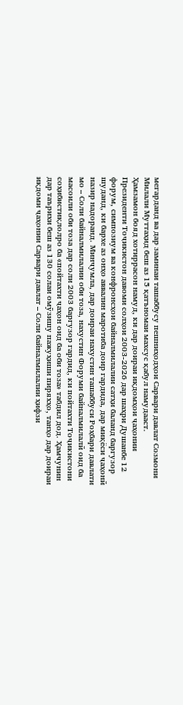мегарданд ва дар заминаи ташаббусу пешниҳодҳои Сарвари давлат Созмони Милали Муттаҳид беш аз 15 қатъномаи махсус қабул намудааст.
Ҳамзамон бояд хотиррасон намуд, ки дар доираи иқдомҳои ҷаҳонии Президенти Тоҷикистон давоми солҳои 2003-2026 дар шаҳри Душанбе 12 форум, симпозиум ва конфронсҳои байналмилалии сатҳи баланд баргузор шуданд, ки бархе аз онҳо аввалин маротиба доир гардида, дар миқёси ҷаҳонӣ назир надоранд. Минҷумла, дар доираи нахустин ташаббуси Роҳбари давлати мо – Соли байналмилалии оби тоза, нахустин Форуми байналмилалӣ оид ба масоили оби тоза дар соли 2003 баргузор гардид, ки пойтахти Тоҷикистони соҳибистиқлолро ба «пойтахти ҷаҳон оид ба оби тоза» табдил дод. Ҳамчунин дар таърихи беш аз 130 солаи омӯзишу пажуҳиши пиряхҳо, танҳо дар доираи иқдоми ҷаҳонии Сарвари давлат – Соли байналмилалии ҳифзи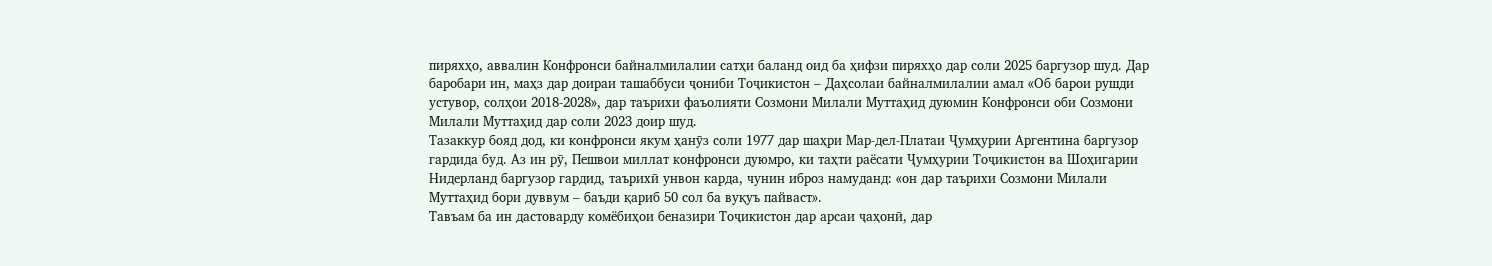пиряхҳо, аввалин Конфронси байналмилалии сатҳи баланд оид ба ҳифзи пиряхҳо дар соли 2025 баргузор шуд. Дар баробари ин, маҳз дар доираи ташаббуси ҷониби Тоҷикистон – Даҳсолаи байналмилалии амал «Об барои рушди устувор, солҳои 2018-2028», дар таърихи фаъолияти Созмони Милали Муттаҳид дуюмин Конфронси оби Созмони Милали Муттаҳид дар соли 2023 доир шуд.
Тазаккур бояд дод, ки конфронси якум ҳанӯз соли 1977 дар шаҳри Мар-дел-Платаи Ҷумҳурии Аргентина баргузор гардида буд. Аз ин рӯ, Пешвои миллат конфронси дуюмро, ки таҳти раёсати Ҷумҳурии Тоҷикистон ва Шоҳигарии Нидерланд баргузор гардид, таърихӣ унвон карда, чунин иброз намуданд: «он дар таърихи Созмони Милали Муттаҳид бори дуввум – баъди қариб 50 сол ба вуқуъ пайваст».
Тавъам ба ин дастоварду комёбиҳои беназири Тоҷикистон дар арсаи ҷаҳонӣ, дар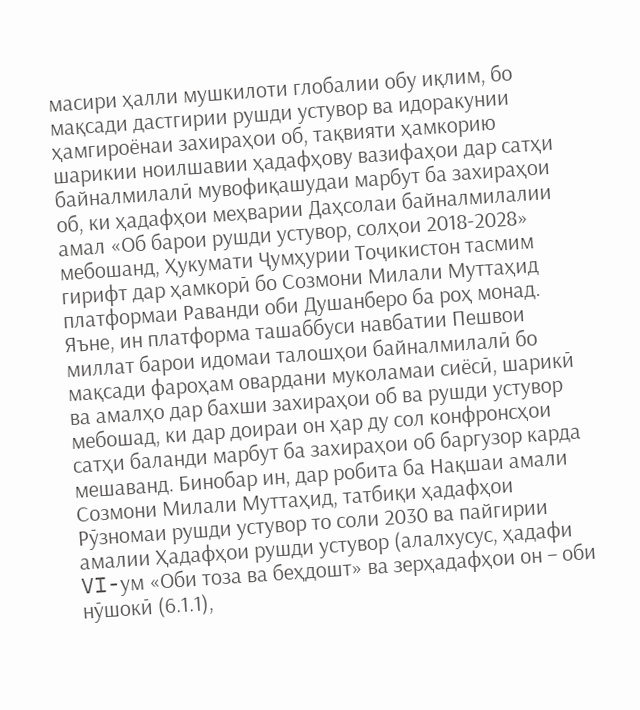масири ҳалли мушкилоти глобалии обу иқлим, бо мақсади дастгирии рушди устувор ва идоракунии ҳамгироёнаи захираҳои об, тақвияти ҳамкорию шарикии ноилшавии ҳадафҳову вазифаҳои дар сатҳи байналмилалӣ мувофиқашудаи марбут ба захираҳои об, ки ҳадафҳои меҳварии Даҳсолаи байналмилалии амал «Об барои рушди устувор, солҳои 2018-2028» мебошанд, Ҳукумати Ҷумҳурии Тоҷикистон тасмим гирифт дар ҳамкорӣ бо Созмони Милали Муттаҳид платформаи Раванди оби Душанберо ба роҳ монад. Яъне, ин платформа ташаббуси навбатии Пешвои миллат барои идомаи талошҳои байналмилалӣ бо мақсади фароҳам овардани муколамаи сиёсӣ, шарикӣ ва амалҳо дар бахши захираҳои об ва рушди устувор мебошад, ки дар доираи он ҳар ду сол конфронсҳои сатҳи баланди марбут ба захираҳои об баргузор карда мешаванд. Бинобар ин, дар робита ба Нақшаи амали Созмони Милали Муттаҳид, татбиқи ҳадафҳои Рӯзномаи рушди устувор то соли 2030 ва пайгирии амалии Ҳадафҳои рушди устувор (алалхусус, ҳадафи VI-ум «Оби тоза ва беҳдошт» ва зерҳадафҳои он – оби нӯшокӣ (6.1.1),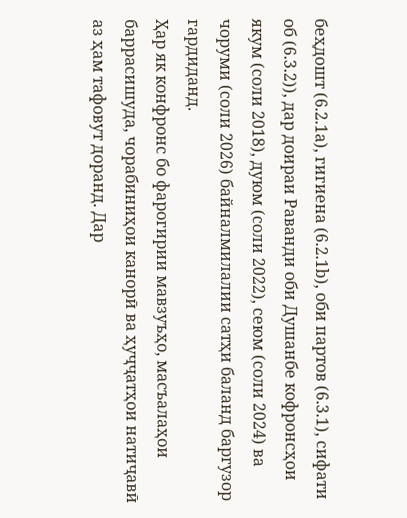беҳдошт (6.2.1a), гигиена (6.2.1b), оби партов (6.3.1), сифати об (6.3.2)), дар доираи Раванди оби Душанбе кофронсҳои якум (соли 2018), дуюм (соли 2022), сеюм (соли 2024) ва чоруми (соли 2026) байналмилалии сатҳи баланд баргузор гардиданд.
Ҳар як конфронс бо фарогирии мавзуъҳо, масъалаҳои баррасишуда, чорабиниҳои канорӣ ва ҳуҷҷатҳои натиҷавӣ аз ҳам тафовут доранд. Дар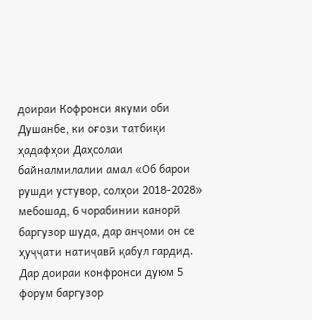доираи Кофронси якуми оби Душанбе, ки оғози татбиқи ҳадафҳои Даҳсолаи байналмилалии амал «Об барои рушди устувор, солҳои 2018-2028» мебошад, 6 чорабинии канорӣ баргузор шуда, дар анҷоми он се ҳуҷҷати натиҷавӣ қабул гардид.
Дар доираи конфронси дуюм 5 форум баргузор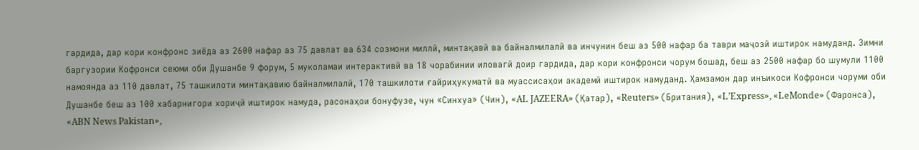гардида, дар кори конфронс зиёда аз 2600 нафар аз 75 давлат ва 634 созмони миллӣ, минтақавӣ ва байналмилалӣ ва инчунин беш аз 500 нафар ба таври маҷозӣ иштирок намуданд. Зимни баргузории Кофронси сеюми оби Душанбе 9 форум, 5 муколамаи интерактивӣ ва 18 чорабинии иловагӣ доир гардида, дар кори конфронси чорум бошад, беш аз 2500 нафар бо шумули 1100 намоянда аз 110 давлат, 75 ташкилоти минтақавию байналмилалӣ, 170 ташкилоти ғайриҳукуматӣ ва муассисаҳои академӣ иштирок намуданд. Ҳамзамон дар инъикоси Кофронси чоруми оби Душанбе беш аз 100 хабарнигори хориҷӣ иштирок намуда, расонаҳои бонуфузе, чун «Синхуа» (Чин), «AL JAZEERA» (Қатар), «Reuters» (Британия), «L’Express», «LeMonde» (Фаронса), «ABN News Pakistan»,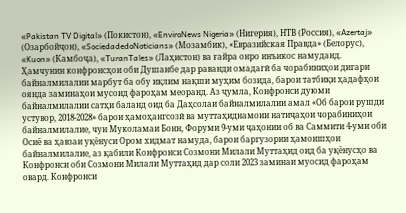«Pakistan TV Digital» (Покистон), «EnviroNews Nigeria» (Нигерия), НТВ (Россия), «Azertaj» (Озарбойҷон), «SociedadedoNoticians» (Мозамбик), «Евразийская Правда» (Белорус), «Kuon» (Камбоҷа), «TuranTales» (Лаҳистон) ва ғайра онро инъикос намуданд.
Ҳамчунин конфронсҳои оби Душанбе дар раванди омадагӣ ба чорабиниҳои дигари байналмилалии марбут ба обу иқлим нақши муҳим бозида, барои татбиқи ҳадафҳои оянда заминаҳои мусоид фароҳам меоранд. Аз ҷумла, Конфронси дуюми байналмилалии сатҳи баланд оид ба Даҳсолаи байналмилалии амал «Об барои рушди устувор, 2018-2028» барои ҳамоҳангсозӣ ва муттаҳиднамоии натиҷаҳои чорабиниҳои байналмилалие, чун Муколамаи Бонн, Форуми 9-уми ҷаҳонии об ва Саммити 4-уми оби Осиё ва ҳавзаи уқёнуси Ором хидмат намуда, барои баргузории ҳамоишҳои байналмилалие, аз қабили Конфронси Созмони Милали Муттаҳид оид ба уқёнусҳо ва Конфронси оби Созмони Милали Муттаҳид дар соли 2023 заминаи муосид фароҳам овард. Конфронси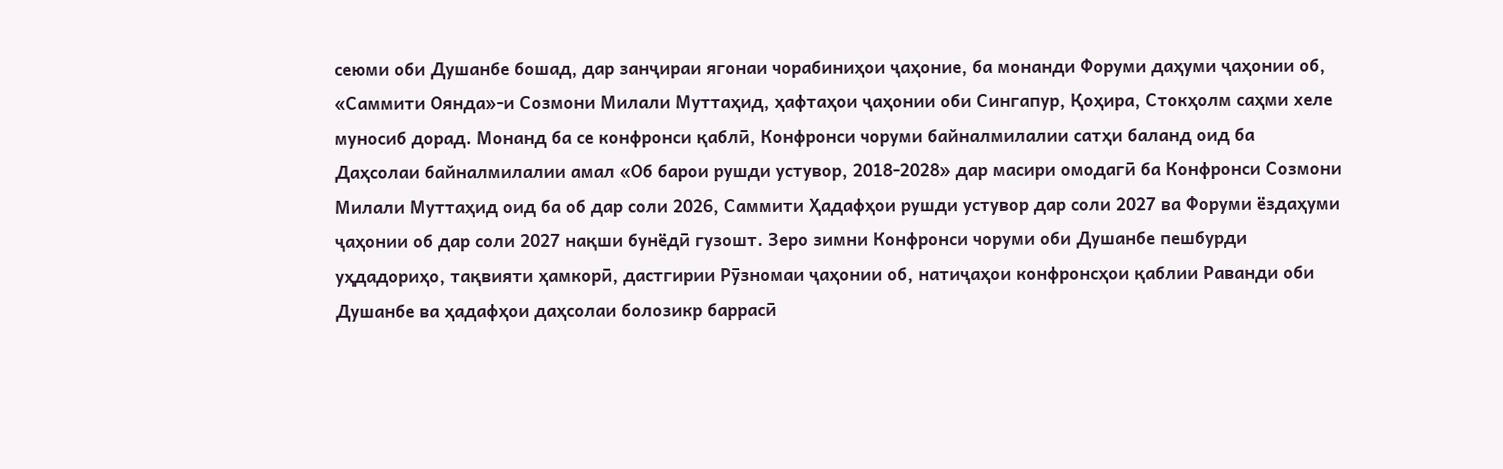сеюми оби Душанбе бошад, дар занҷираи ягонаи чорабиниҳои ҷаҳоние, ба монанди Форуми даҳуми ҷаҳонии об, «Саммити Оянда»-и Созмони Милали Муттаҳид, ҳафтаҳои ҷаҳонии оби Сингапур, Қоҳира, Стокҳолм саҳми хеле муносиб дорад. Монанд ба се конфронси қаблӣ, Конфронси чоруми байналмилалии сатҳи баланд оид ба Даҳсолаи байналмилалии амал «Об барои рушди устувор, 2018-2028» дар масири омодагӣ ба Конфронси Созмони Милали Муттаҳид оид ба об дар соли 2026, Саммити Ҳадафҳои рушди устувор дар соли 2027 ва Форуми ёздаҳуми ҷаҳонии об дар соли 2027 нақши бунёдӣ гузошт. Зеро зимни Конфронси чоруми оби Душанбе пешбурди уҳдадориҳо, тақвияти ҳамкорӣ, дастгирии Рӯзномаи ҷаҳонии об, натиҷаҳои конфронсҳои қаблии Раванди оби Душанбе ва ҳадафҳои даҳсолаи болозикр баррасӣ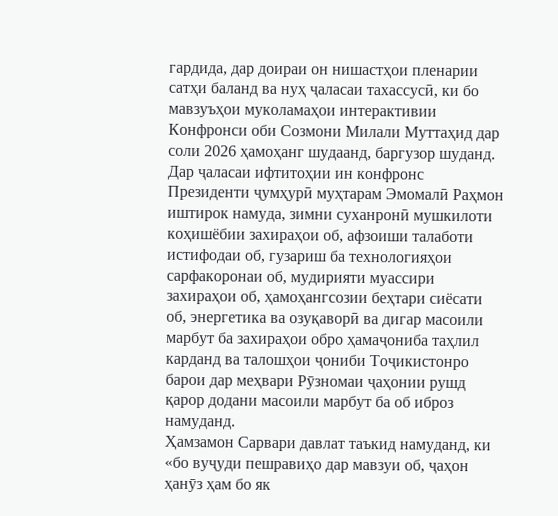гардида, дар доираи он нишастҳои пленарии сатҳи баланд ва нуҳ ҷаласаи тахассусӣ, ки бо мавзуъҳои муколамаҳои интерактивии Конфронси оби Созмони Милали Муттаҳид дар соли 2026 ҳамоҳанг шудаанд, баргузор шуданд.
Дар ҷаласаи ифтитоҳии ин конфронс Президенти ҷумҳурӣ муҳтарам Эмомалӣ Раҳмон иштирок намуда, зимни суханронӣ мушкилоти коҳишёбии захираҳои об, афзоиши талаботи истифодаи об, гузариш ба технологияҳои сарфакоронаи об, мудирияти муассири захираҳои об, ҳамоҳангсозии беҳтари сиёсати об, энергетика ва озуқаворӣ ва дигар масоили марбут ба захираҳои обро ҳамаҷониба таҳлил карданд ва талошҳои ҷониби Тоҷикистонро барои дар меҳвари Рӯзномаи ҷаҳонии рушд қарор додани масоили марбут ба об иброз намуданд.
Ҳамзамон Сарвари давлат таъкид намуданд, ки «бо вуҷуди пешравиҳо дар мавзуи об, ҷаҳон ҳанӯз ҳам бо як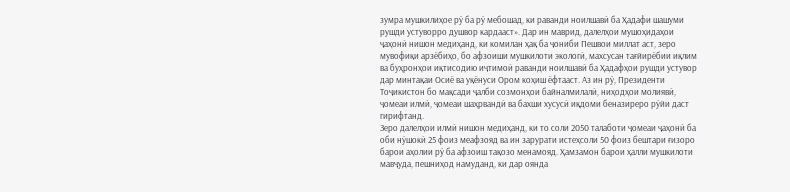зумра мушкилиҳое рӯ ба рӯ мебошад, ки раванди ноилшавӣ ба Ҳадафи шашуми рушди устуворро душвор кардааст». Дар ин маврид, далелҳои мушоҳидаҳои ҷаҳонӣ нишон медиҳанд, ки комилан ҳақ ба ҷониби Пешвои миллат аст, зеро мувофиқи арзёбиҳо, бо афзоиши мушкилоти экологӣ, махсусан тағйирёбии иқлим ва буҳронҳои иқтисодию иҷтимоӣ раванди ноилшавӣ ба Ҳадафҳои рушди устувор дар минтақаи Осиё ва уқёнуси Ором коҳиш ёфтааст. Аз ин рӯ, Президенти Тоҷикистон бо мақсади ҷалби созмонҳои байналмилалӣ, ниҳодҳои молиявӣ, ҷомеаи илмӣ, ҷомеаи шаҳрвандӣ ва бахши хусусӣ иқдоми беназиреро рӯйи даст гирифтанд.
Зеро далелҳои илмӣ нишон медиҳанд, ки то соли 2050 талаботи ҷомеаи ҷаҳонӣ ба оби нӯшокӣ 25 фоиз меафзояд ва ин зарурати истеҳсоли 50 фоиз бештари ғизоро барои аҳолии рӯ ба афзоиш тақозо менамояд. Ҳамзамон барои ҳалли мушкилоти мавҷуда, пешниҳод намуданд, ки дар оянда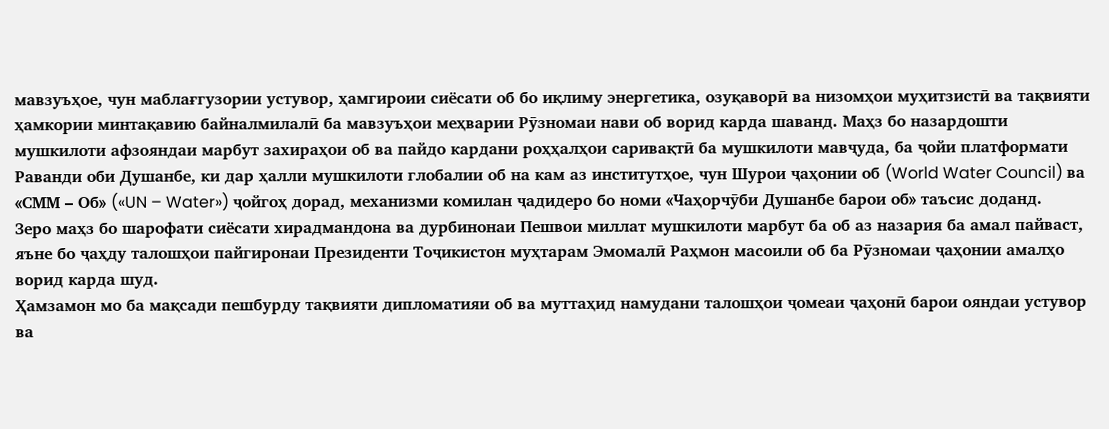мавзуъҳое, чун маблағгузории устувор, ҳамгироии сиёсати об бо иқлиму энергетика, озуқаворӣ ва низомҳои муҳитзистӣ ва тақвияти ҳамкории минтақавию байналмилалӣ ба мавзуъҳои меҳварии Рӯзномаи нави об ворид карда шаванд. Маҳз бо назардошти мушкилоти афзояндаи марбут захираҳои об ва пайдо кардани роҳҳалҳои саривақтӣ ба мушкилоти мавҷуда, ба ҷойи платформати Раванди оби Душанбе, ки дар ҳалли мушкилоти глобалии об на кам аз институтҳое, чун Шурои ҷаҳонии об (World Water Council) ва «СММ – Об» («UN – Water») ҷойгоҳ дорад, механизми комилан ҷадидеро бо номи «Чаҳорчӯби Душанбе барои об» таъсис доданд.
Зеро маҳз бо шарофати сиёсати хирадмандона ва дурбинонаи Пешвои миллат мушкилоти марбут ба об аз назария ба амал пайваст, яъне бо ҷаҳду талошҳои пайгиронаи Президенти Тоҷикистон муҳтарам Эмомалӣ Раҳмон масоили об ба Рӯзномаи ҷаҳонии амалҳо ворид карда шуд.
Ҳамзамон мо ба мақсади пешбурду тақвияти дипломатияи об ва муттаҳид намудани талошҳои ҷомеаи ҷаҳонӣ барои ояндаи устувор ва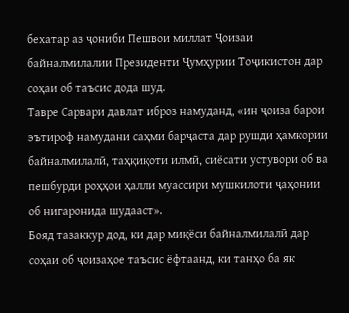бехатар аз ҷониби Пешвои миллат Ҷоизаи байналмилалии Президенти Ҷумҳурии Тоҷикистон дар соҳаи об таъсис дода шуд.
Тавре Сарвари давлат иброз намуданд, «ин ҷоиза барои эътироф намудани саҳми барҷаста дар рушди ҳамкории байналмилалӣ, таҳқиқоти илмӣ, сиёсати устувори об ва пешбурди роҳҳои ҳалли муассири мушкилоти ҷаҳонии об нигаронида шудааст».
Бояд тазаккур дод, ки дар миқёси байналмилалӣ дар соҳаи об ҷоизаҳое таъсис ёфтаанд, ки танҳо ба як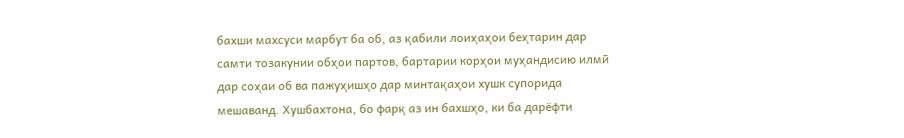бахши махсуси марбут ба об, аз қабили лоиҳаҳои беҳтарин дар самти тозакунии обҳои партов, бартарии корҳои муҳандисию илмӣ дар соҳаи об ва пажуҳишҳо дар минтақаҳои хушк супорида мешаванд. Хушбахтона, бо фарқ аз ин бахшҳо, ки ба дарёфти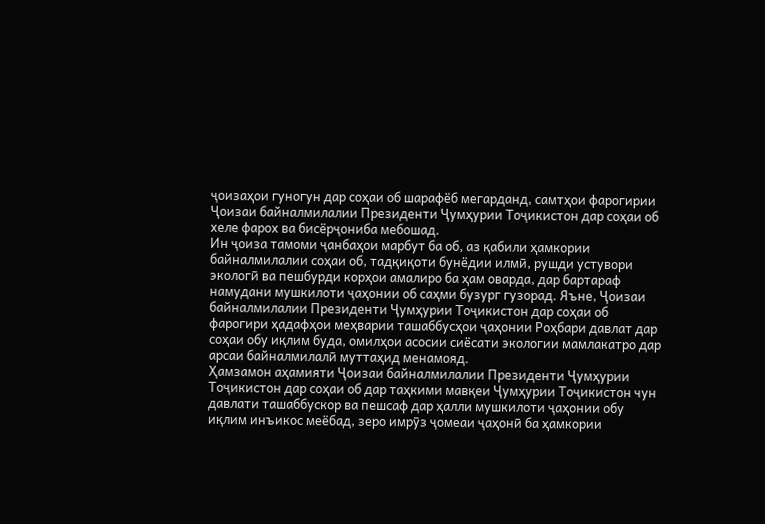ҷоизаҳои гуногун дар соҳаи об шарафёб мегарданд, самтҳои фарогирии Ҷоизаи байналмилалии Президенти Ҷумҳурии Тоҷикистон дар соҳаи об хеле фарох ва бисёрҷониба мебошад.
Ин ҷоиза тамоми ҷанбаҳои марбут ба об, аз қабили ҳамкории байналмилалии соҳаи об, тадқиқоти бунёдии илмӣ, рушди устувори экологӣ ва пешбурди корҳои амалиро ба ҳам оварда, дар бартараф намудани мушкилоти ҷаҳонии об саҳми бузург гузорад. Яъне, Ҷоизаи байналмилалии Президенти Ҷумҳурии Тоҷикистон дар соҳаи об фарогири ҳадафҳои меҳварии ташаббусҳои ҷаҳонии Роҳбари давлат дар соҳаи обу иқлим буда, омилҳои асосии сиёсати экологии мамлакатро дар арсаи байналмилалӣ муттаҳид менамояд.
Ҳамзамон аҳамияти Ҷоизаи байналмилалии Президенти Ҷумҳурии Тоҷикистон дар соҳаи об дар таҳкими мавқеи Ҷумҳурии Тоҷикистон чун давлати ташаббускор ва пешсаф дар ҳалли мушкилоти ҷаҳонии обу иқлим инъикос меёбад, зеро имрӯз ҷомеаи ҷаҳонӣ ба ҳамкории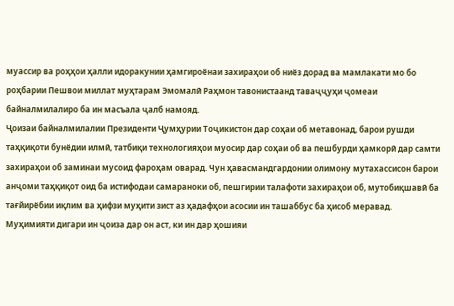муассир ва роҳҳои ҳалли идоракунии ҳамгироёнаи захираҳои об ниёз дорад ва мамлакати мо бо роҳбарии Пешвои миллат муҳтарам Эмомалӣ Раҳмон тавонистаанд таваҷҷуҳи ҷомеаи байналмилалиро ба ин масъала ҷалб намояд.
Ҷоизаи байналмилалии Президенти Ҷумҳурии Тоҷикистон дар соҳаи об метавонад, барои рушди таҳқиқоти бунёдии илмӣ, татбиқи технологияҳои муосир дар соҳаи об ва пешбурди ҳамкорӣ дар самти захираҳои об заминаи мусоид фароҳам оварад. Чун ҳавасмандгардонии олимону мутахассисон барои анҷоми таҳқиқот оид ба истифодаи самараноки об, пешгирии талафоти захираҳои об, мутобиқшавӣ ба тағйирёбии иқлим ва ҳифзи муҳити зист аз ҳадафҳои асосии ин ташаббус ба ҳисоб меравад. Муҳимияти дигари ин ҷоиза дар он аст, ки ин дар ҳошияи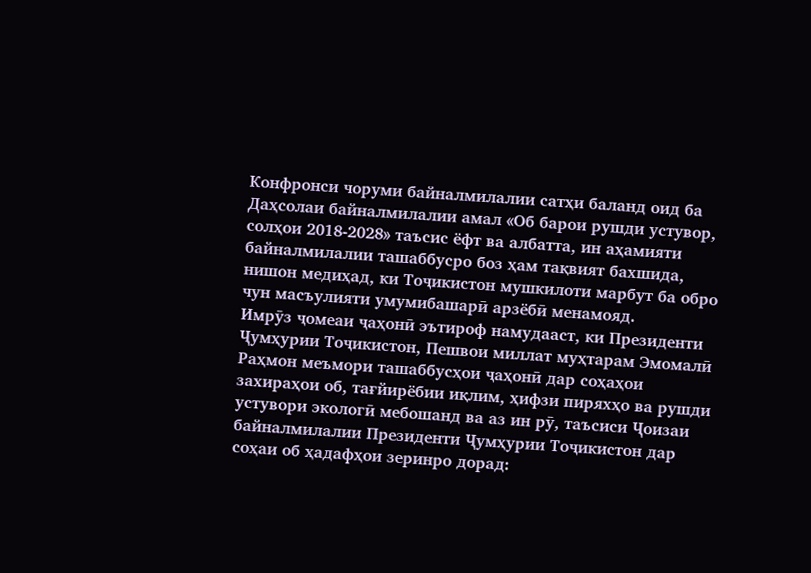Конфронси чоруми байналмилалии сатҳи баланд оид ба Даҳсолаи байналмилалии амал «Об барои рушди устувор, солҳои 2018-2028» таъсис ёфт ва албатта, ин аҳамияти байналмилалии ташаббусро боз ҳам тақвият бахшида, нишон медиҳад, ки Тоҷикистон мушкилоти марбут ба обро чун масъулияти умумибашарӣ арзёбӣ менамояд.
Имрӯз ҷомеаи ҷаҳонӣ эътироф намудааст, ки Президенти Ҷумҳурии Тоҷикистон, Пешвои миллат муҳтарам Эмомалӣ Раҳмон меъмори ташаббусҳои ҷаҳонӣ дар соҳаҳои захираҳои об, тағйирёбии иқлим, ҳифзи пиряхҳо ва рушди устувори экологӣ мебошанд ва аз ин рӯ, таъсиси Ҷоизаи байналмилалии Президенти Ҷумҳурии Тоҷикистон дар соҳаи об ҳадафҳои зеринро дорад: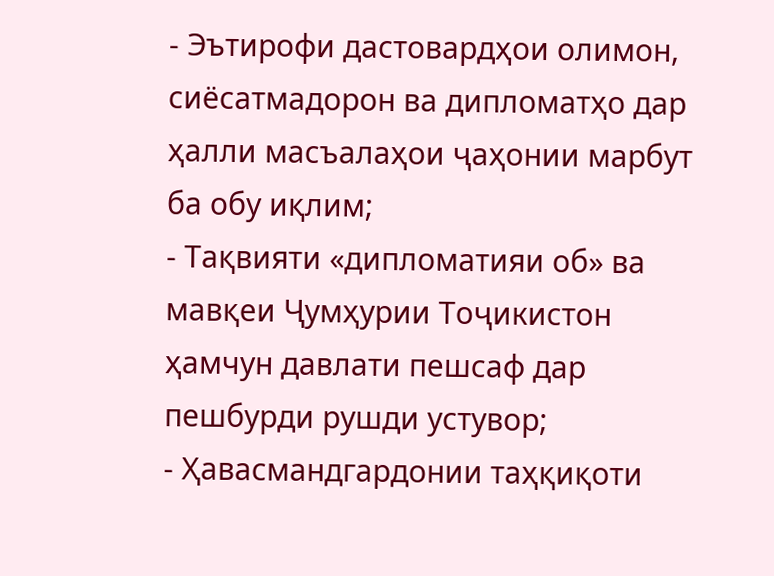- Эътирофи дастовардҳои олимон, сиёсатмадорон ва дипломатҳо дар ҳалли масъалаҳои ҷаҳонии марбут ба обу иқлим;
- Тақвияти «дипломатияи об» ва мавқеи Ҷумҳурии Тоҷикистон ҳамчун давлати пешсаф дар пешбурди рушди устувор;
- Ҳавасмандгардонии таҳқиқоти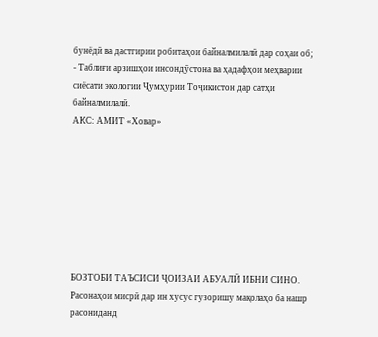бунёдӣ ва дастгирии робитаҳои байналмилалӣ дар соҳаи об;
- Таблиғи арзишҳои инсондӯстона ва ҳадафҳои меҳварии сиёсати экологии Ҷумҳурии Тоҷикистон дар сатҳи байналмилалӣ.
АКС: АМИТ «Ховар»








БОЗТОБИ ТАЪСИСИ ҶОИЗАИ АБУАЛӢ ИБНИ СИНО. Расонаҳои мисрӣ дар ин хусус гузоришу мақолаҳо ба нашр расониданд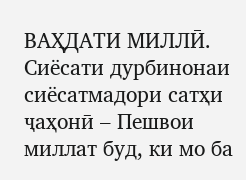ВАҲДАТИ МИЛЛӢ. Сиёсати дурбинонаи сиёсатмадори сатҳи ҷаҳонӣ – Пешвои миллат буд, ки мо ба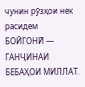чунин рӯзҳои нек расидем
БОЙГОНӢ — ГАНҶИНАИ БЕБАҲОИ МИЛЛАТ.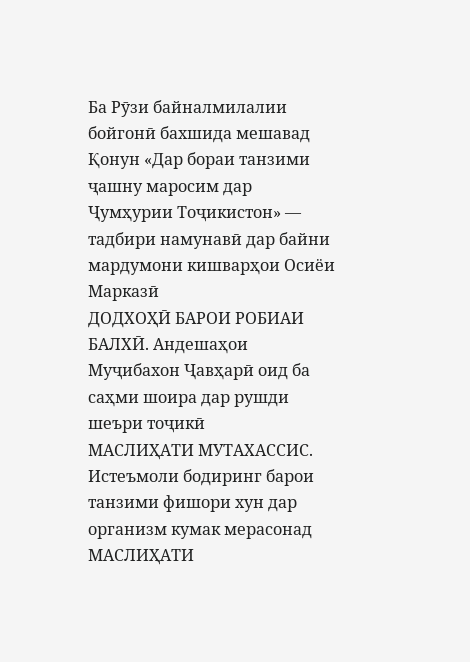Ба Рӯзи байналмилалии бойгонӣ бахшида мешавад
Қонун «Дар бораи танзими ҷашну маросим дар Ҷумҳурии Тоҷикистон» — тадбири намунавӣ дар байни мардумони кишварҳои Осиёи Марказӣ
ДОДХОҲӢ БАРОИ РОБИАИ БАЛХӢ. Андешаҳои Муҷибахон Ҷавҳарӣ оид ба саҳми шоира дар рушди шеъри тоҷикӣ
МАСЛИҲАТИ МУТАХАССИС. Истеъмоли бодиринг барои танзими фишори хун дар организм кумак мерасонад
МАСЛИҲАТИ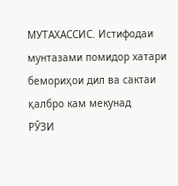МУТАХАССИС. Истифодаи мунтазами помидор хатари бемориҳои дил ва сактаи қалбро кам мекунад
РӮЗИ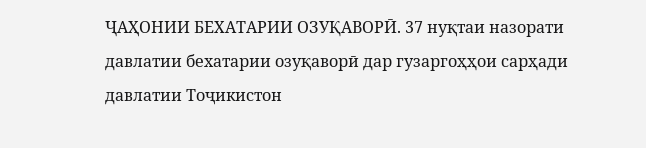ҶАҲОНИИ БЕХАТАРИИ ОЗУҚАВОРӢ. 37 нуқтаи назорати давлатии бехатарии озуқаворӣ дар гузаргоҳҳои сарҳади давлатии Тоҷикистон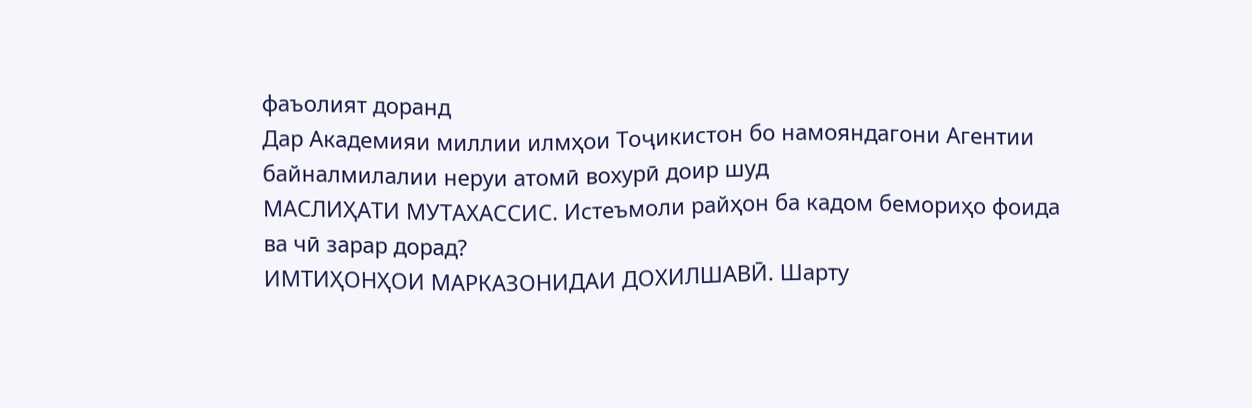фаъолият доранд
Дар Академияи миллии илмҳои Тоҷикистон бо намояндагони Агентии байналмилалии неруи атомӣ вохурӣ доир шуд
МАСЛИҲАТИ МУТАХАССИС. Истеъмоли райҳон ба кадом бемориҳо фоида ва чӣ зарар дорад?
ИМТИҲОНҲОИ МАРКАЗОНИДАИ ДОХИЛШАВӢ. Шарту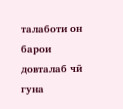талаботи он барои довталаб чӣ гуна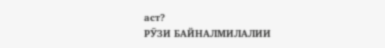аст?
РӮЗИ БАЙНАЛМИЛАЛИИ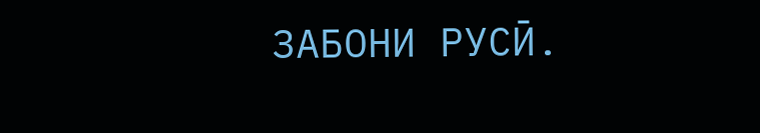ЗАБОНИ РУСӢ.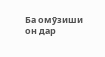Ба омӯзиши он дар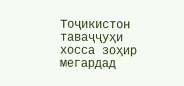Тоҷикистон таваҷҷуҳи хосса зоҳир мегардад